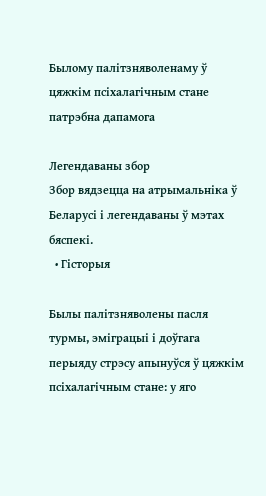Былому палітзняволенаму ў цяжкім псіхалагічным стане патрэбна дапамога

Легендаваны збор
Збор вядзецца на атрымальніка ў Беларусі і легендаваны ў мэтах бяспекі.
  • Гісторыя

Былы палітзняволены пасля турмы, эміграцыі і доўгага перыяду стрэсу апынуўся ў цяжкім псіхалагічным стане: у яго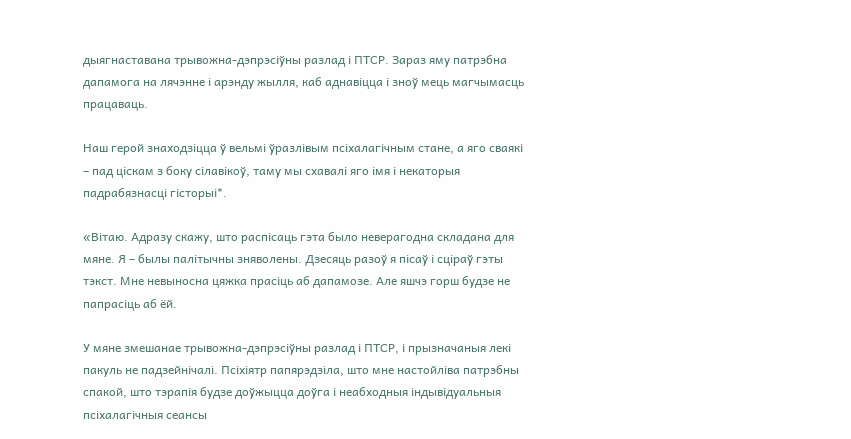дыягнаставана трывожна-дэпрэсіўны разлад і ПТСР. Зараз яму патрэбна дапамога на лячэнне і арэнду жылля, каб аднавіцца і зноў мець магчымасць працаваць.

Наш герой знаходзіцца ў вельмі ўразлівым псіхалагічным стане, а яго сваякі – пад ціскам з боку сілавікоў, таму мы схавалі яго імя і некаторыя падрабязнасці гісторыі*.

«Вітаю. Адразу скажу, што распісаць гэта было неверагодна складана для мяне. Я – былы палітычны зняволены. Дзесяць разоў я пісаў і сціраў гэты тэкст. Мне невыносна цяжка прасіць аб дапамозе. Але яшчэ горш будзе не папрасіць аб ёй.

У мяне змешанае трывожна-дэпрэсіўны разлад і ПТСР, і прызначаныя лекі пакуль не падзейнічалі. Псіхіятр папярэдзіла, што мне настойліва патрэбны спакой, што тэрапія будзе доўжыцца доўга і неабходныя індывідуальныя псіхалагічныя сеансы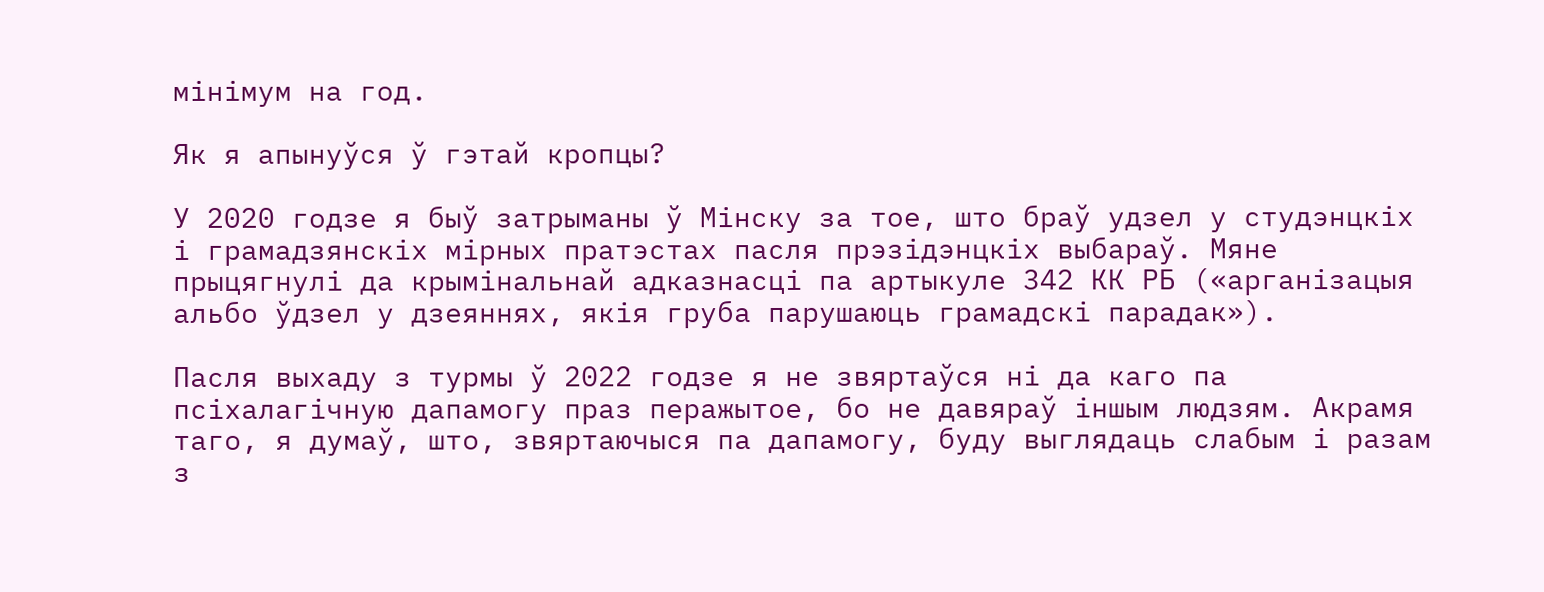мінімум на год.

Як я апынуўся ў гэтай кропцы?

У 2020 годзе я быў затрыманы ў Мінску за тое, што браў удзел у студэнцкіх і грамадзянскіх мірных пратэстах пасля прэзідэнцкіх выбараў. Мяне прыцягнулі да крымінальнай адказнасці па артыкуле 342 КК РБ («арганізацыя альбо ўдзел у дзеяннях, якія груба парушаюць грамадскі парадак»).

Пасля выхаду з турмы ў 2022 годзе я не звяртаўся ні да каго па псіхалагічную дапамогу праз перажытое, бо не давяраў іншым людзям. Акрамя таго, я думаў, што, звяртаючыся па дапамогу, буду выглядаць слабым і разам з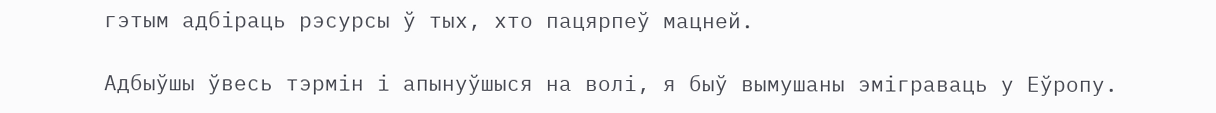гэтым адбіраць рэсурсы ў тых, хто пацярпеў мацней.

Адбыўшы ўвесь тэрмін і апынуўшыся на волі, я быў вымушаны эміграваць у Еўропу.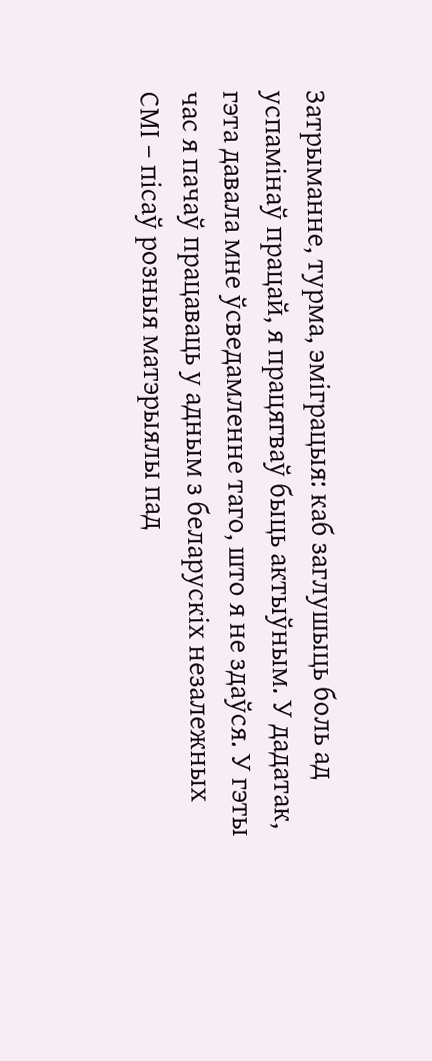Затрыманне, турма, эміграцыя: каб заглушыць боль ад успамінаў працай, я працягваў быць актыўным. У дадатак, гэта давала мне ўсведамленне таго, што я не здаўся. У гэты час я пачаў працаваць у адным з беларускіх незалежных СМІ – пісаў розныя матэрыялы пад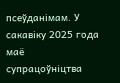псеўданімам. У сакавіку 2025 года маё супрацоўніцтва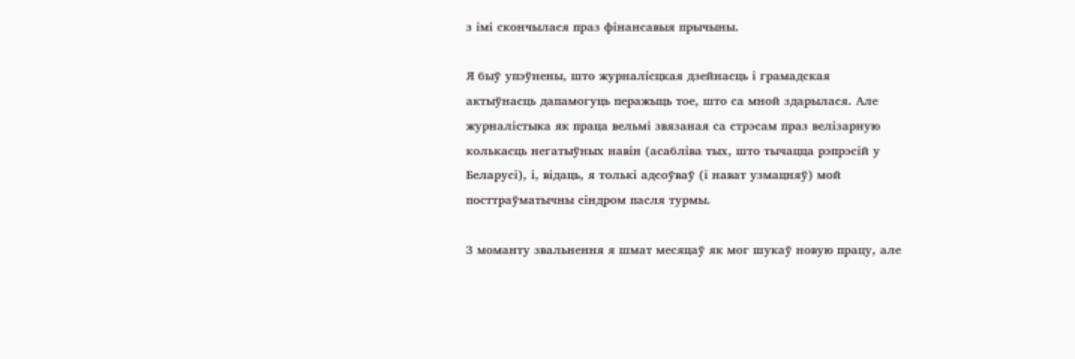з імі скончылася праз фінансавыя прычыны.

Я быў упэўнены, што журналісцкая дзейнасць і грамадская актыўнасць дапамогуць перажыць тое, што са мной здарылася. Але журналістыка як праца вельмі звязаная са стрэсам праз велізарную колькасць негатыўных навін (асабліва тых, што тычацца рэпрэсій у Беларусі), і, відаць, я толькі адсоўваў (і нават узмацняў) мой посттраўматычны сіндром пасля турмы.

З моманту звальнення я шмат месяцаў як мог шукаў новую працу, але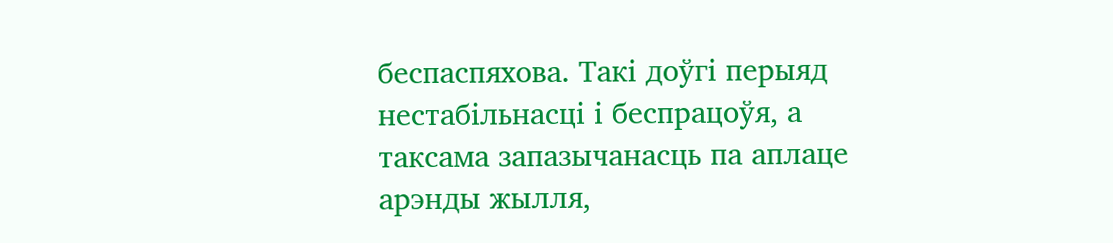беспаспяхова. Такі доўгі перыяд нестабільнасці і беспрацоўя, а таксама запазычанасць па аплаце арэнды жылля,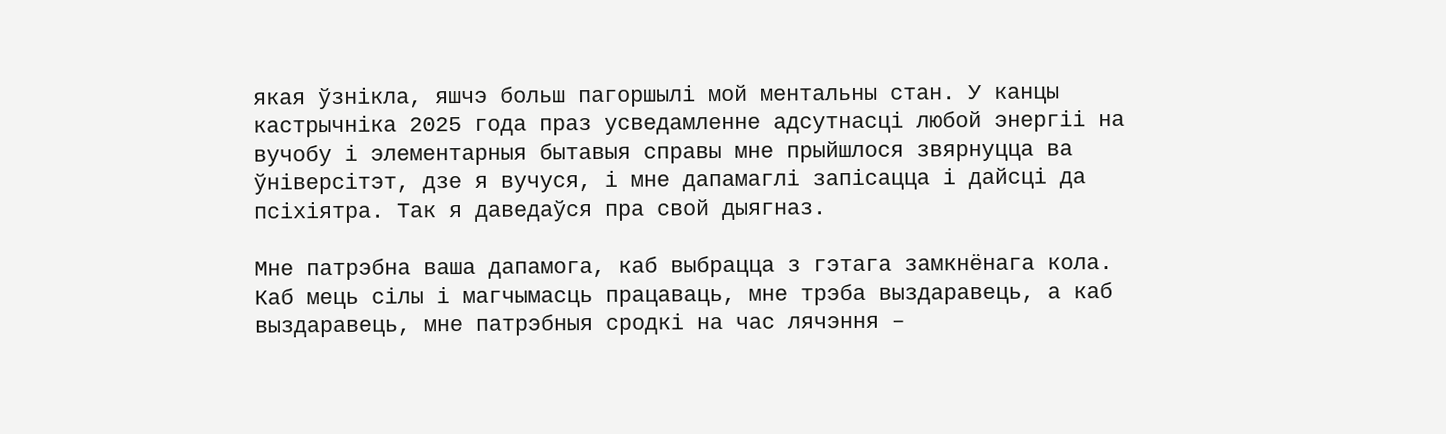якая ўзнікла, яшчэ больш пагоршылі мой ментальны стан. У канцы кастрычніка 2025 года праз усведамленне адсутнасці любой энергіі на вучобу і элементарныя бытавыя справы мне прыйшлося звярнуцца ва ўніверсітэт, дзе я вучуся, і мне дапамаглі запісацца і дайсці да псіхіятра. Так я даведаўся пра свой дыягназ.

Мне патрэбна ваша дапамога, каб выбрацца з гэтага замкнёнага кола. Каб мець сілы і магчымасць працаваць, мне трэба выздаравець, а каб выздаравець, мне патрэбныя сродкі на час лячэння –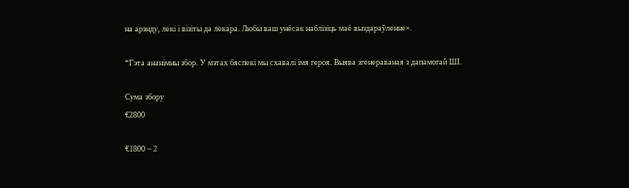на арэнду, лекі і візіты да лекара. Любы ваш унёсак наблізіць маё выздараўленне».

*Гэта ананімны збор. У мэтах бяспекі мы схавалі імя героя. Выява згенераваная з дапамогай ШІ.

Сума збору
€2800

€1800 – 2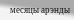месяцы арэнды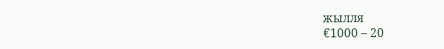жылля
€1000 – 20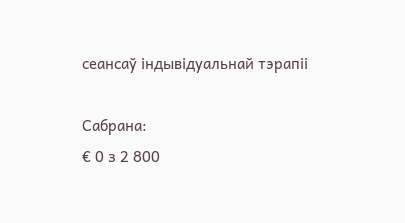сеансаў індывідуальнай тэрапіі

Сабрана:
€ 0 з 2 800